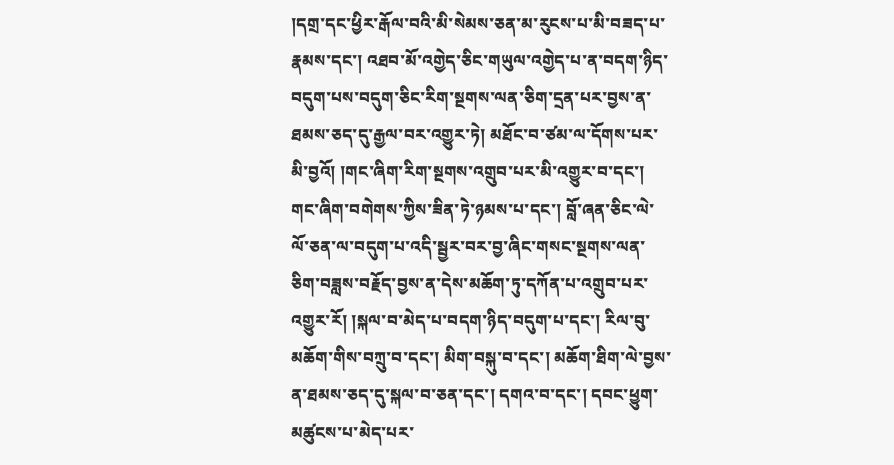།དགྲ་དང་ཕྱིར་རྒོལ་བའི་མི་སེམས་ཅན་མ་རུངས་པ་མི་བཟད་པ་རྣམས་དང་། འཐབ་མོ་འགྱེད་ཅིང་གཡུལ་འགྱེད་པ་ན་བདག་ཉིད་བདུག་པས་བདུག་ཅིང་རིག་སྔགས་ལན་ཅིག་དྲན་པར་བྱས་ན་ཐམས་ཅད་དུ་རྒྱལ་བར་འགྱུར་ཏེ། མཐོང་བ་ཙམ་ལ་དོགས་པར་མི་བྱའོ། །གང་ཞིག་རིག་སྔགས་འགྲུབ་པར་མི་འགྱུར་བ་དང་། གང་ཞིག་བགེགས་ཀྱིས་ཟིན་ཏེ་ཉམས་པ་དང་། བློ་ཞན་ཅིང་ལེ་ལོ་ཅན་ལ་བདུག་པ་འདི་སྦྱར་བར་བྱ་ཞིང་གསང་སྔགས་ལན་ཅིག་བཟླས་བརྗོད་བྱས་ན་དེས་མཆོག་ཏུ་དཀོན་པ་འགྲུབ་པར་འགྱུར་རོ། །སྐལ་བ་མེད་པ་བདག་ཉིད་བདུག་པ་དང་། རིལ་བུ་མཆོག་གིས་བཀྲུ་བ་དང་། མིག་བསྐུ་བ་དང་། མཆོག་ཐིག་ལེ་བྱས་ན་ཐམས་ཅད་དུ་སྐལ་བ་ཅན་དང་། དགའ་བ་དང་། དབང་ཕྱུག་མཚུངས་པ་མེད་པར་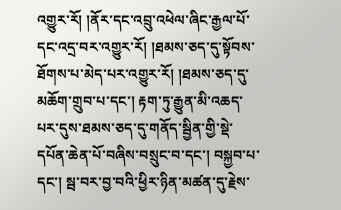འགྱུར་རོ། །ནོར་དང་འབྲུ་འཕེལ་ཞིང་རྒྱལ་པོ་དང་འདྲ་བར་འགྱུར་རོ། །ཐམས་ཅད་དུ་སྟོབས་ཐོགས་པ་མེད་པར་འགྱུར་རོ། །ཐམས་ཅད་དུ་མཆོག་གྲུབ་པ་དང་། རྟག་ཏུ་རྒྱུན་མི་འཆད་པར་དུས་ཐམས་ཅད་དུ་གནོད་སྦྱིན་གྱི་སྡེ་དཔོན་ཆེན་པོ་བཞིས་བསྲུང་བ་དང་། བསྐྱབ་པ་དང་། སྦ་བར་བྱ་བའི་ཕྱིར་ཉིན་མཚན་དུ་རྗེས་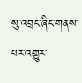སུ་འབྲང་ཞིང་གནས་པར་འགྱུར་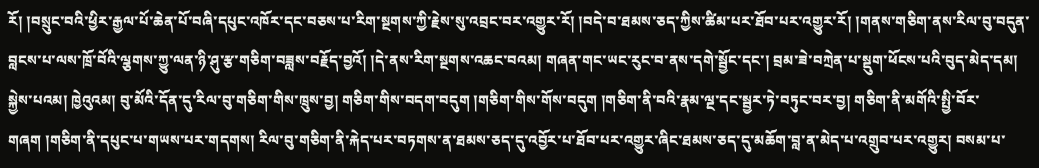རོ། །བསྲུང་བའི་ཕྱིར་རྒྱལ་པོ་ཆེན་པོ་བཞི་དཔུང་འཁོར་དང་བཅས་པ་རིག་སྔགས་ཀྱི་རྗེས་སུ་འབྲང་བར་འགྱུར་རོ། །བདེ་བ་ཐམས་ཅད་ཀྱིས་ཚིམ་པར་ཐོབ་པར་འགྱུར་རོ། །གནས་གཅིག་ནས་རིལ་བུ་བདུན་བླངས་པ་ལས་ཁྲོ་བོའི་ལྕགས་ཀྱུ་ལན་ཉི་ཤུ་རྩ་གཅིག་བཟླས་བརྗོད་བྱའོ། །དེ་ནས་རིག་སྔགས་འཆང་བའམ། གཞན་གང་ཡང་རུང་བ་ནས་དགེ་སྦྱོང་དང་། བྲམ་ཟེ་བཀྲེན་པ་སྡུག་ཕོངས་པའི་བུད་མེད་དམ། སྐྱེས་པའམ། ཁྱེའུའམ། བུ་མོའི་དོན་དུ་རིལ་བུ་གཅིག་གིས་ཁྲུས་བྱ། གཅིག་གིས་བདག་བདུག །གཅིག་གིས་གོས་བདུག །གཅིག་ནི་བའི་རྣམ་ལྔ་དང་སྦྱར་ཏེ་བཏུང་བར་བྱ། གཅིག་ནི་མགོའི་སྤྱི་བོར་གཞག །གཅིག་ནི་དཔུང་པ་གཡས་པར་གདགས། རིལ་བུ་གཅིག་ནི་རྐེད་པར་བཏགས་ན་ཐམས་ཅད་དུ་འབྱོར་པ་ཐོབ་པར་འགྱུར་ཞིང་ཐམས་ཅད་དུ་མཆོག་བླ་ན་མེད་པ་འགྲུབ་པར་འགྱུར། བསམ་པ་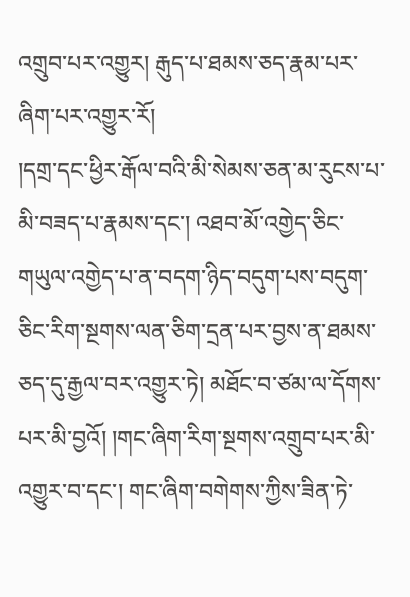འགྲུབ་པར་འགྱུར། རྒུད་པ་ཐམས་ཅད་རྣམ་པར་ཞིག་པར་འགྱུར་རོ།
།དགྲ་དང་ཕྱིར་རྒོལ་བའི་མི་སེམས་ཅན་མ་རུངས་པ་མི་བཟད་པ་རྣམས་དང་། འཐབ་མོ་འགྱེད་ཅིང་གཡུལ་འགྱེད་པ་ན་བདག་ཉིད་བདུག་པས་བདུག་ཅིང་རིག་སྔགས་ལན་ཅིག་དྲན་པར་བྱས་ན་ཐམས་ཅད་དུ་རྒྱལ་བར་འགྱུར་ཏེ། མཐོང་བ་ཙམ་ལ་དོགས་པར་མི་བྱའོ། །གང་ཞིག་རིག་སྔགས་འགྲུབ་པར་མི་འགྱུར་བ་དང་། གང་ཞིག་བགེགས་ཀྱིས་ཟིན་ཏེ་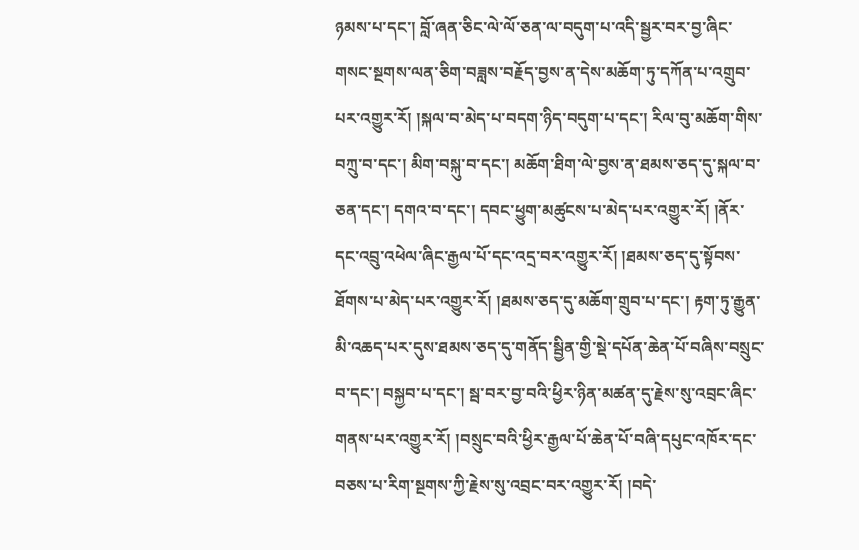ཉམས་པ་དང་། བློ་ཞན་ཅིང་ལེ་ལོ་ཅན་ལ་བདུག་པ་འདི་སྦྱར་བར་བྱ་ཞིང་གསང་སྔགས་ལན་ཅིག་བཟླས་བརྗོད་བྱས་ན་དེས་མཆོག་ཏུ་དཀོན་པ་འགྲུབ་པར་འགྱུར་རོ། །སྐལ་བ་མེད་པ་བདག་ཉིད་བདུག་པ་དང་། རིལ་བུ་མཆོག་གིས་བཀྲུ་བ་དང་། མིག་བསྐུ་བ་དང་། མཆོག་ཐིག་ལེ་བྱས་ན་ཐམས་ཅད་དུ་སྐལ་བ་ཅན་དང་། དགའ་བ་དང་། དབང་ཕྱུག་མཚུངས་པ་མེད་པར་འགྱུར་རོ། །ནོར་དང་འབྲུ་འཕེལ་ཞིང་རྒྱལ་པོ་དང་འདྲ་བར་འགྱུར་རོ། །ཐམས་ཅད་དུ་སྟོབས་ཐོགས་པ་མེད་པར་འགྱུར་རོ། །ཐམས་ཅད་དུ་མཆོག་གྲུབ་པ་དང་། རྟག་ཏུ་རྒྱུན་མི་འཆད་པར་དུས་ཐམས་ཅད་དུ་གནོད་སྦྱིན་གྱི་སྡེ་དཔོན་ཆེན་པོ་བཞིས་བསྲུང་བ་དང་། བསྐྱབ་པ་དང་། སྦ་བར་བྱ་བའི་ཕྱིར་ཉིན་མཚན་དུ་རྗེས་སུ་འབྲང་ཞིང་གནས་པར་འགྱུར་རོ། །བསྲུང་བའི་ཕྱིར་རྒྱལ་པོ་ཆེན་པོ་བཞི་དཔུང་འཁོར་དང་བཅས་པ་རིག་སྔགས་ཀྱི་རྗེས་སུ་འབྲང་བར་འགྱུར་རོ། །བདེ་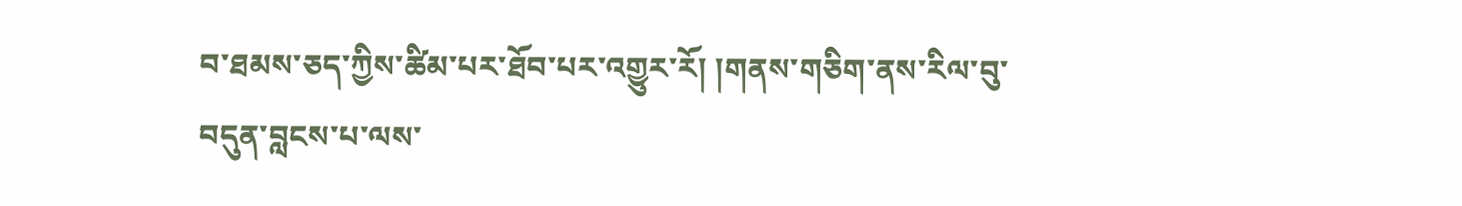བ་ཐམས་ཅད་ཀྱིས་ཚིམ་པར་ཐོབ་པར་འགྱུར་རོ། །གནས་གཅིག་ནས་རིལ་བུ་བདུན་བླངས་པ་ལས་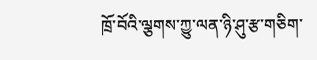ཁྲོ་བོའི་ལྕགས་ཀྱུ་ལན་ཉི་ཤུ་རྩ་གཅིག་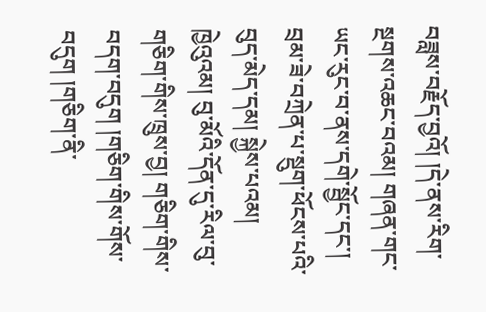བཟླས་བརྗོད་བྱའོ། །དེ་ནས་རིག་སྔགས་འཆང་བའམ། གཞན་གང་ཡང་རུང་བ་ནས་དགེ་སྦྱོང་དང་། བྲམ་ཟེ་བཀྲེན་པ་སྡུག་ཕོངས་པའི་བུད་མེད་དམ། སྐྱེས་པའམ། ཁྱེའུའམ། བུ་མོའི་དོན་དུ་རིལ་བུ་གཅིག་གིས་ཁྲུས་བྱ། གཅིག་གིས་བདག་བདུག །གཅིག་གིས་གོས་བདུག །གཅིག་ནི་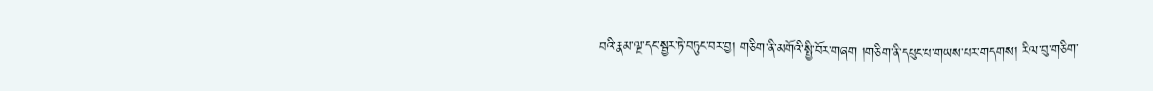བའི་རྣམ་ལྔ་དང་སྦྱར་ཏེ་བཏུང་བར་བྱ། གཅིག་ནི་མགོའི་སྤྱི་བོར་གཞག །གཅིག་ནི་དཔུང་པ་གཡས་པར་གདགས། རིལ་བུ་གཅིག་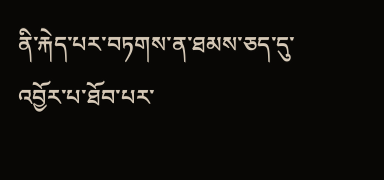ནི་རྐེད་པར་བཏགས་ན་ཐམས་ཅད་དུ་འབྱོར་པ་ཐོབ་པར་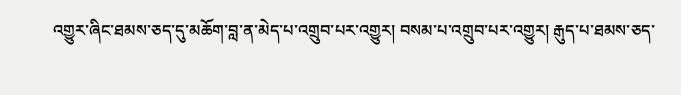འགྱུར་ཞིང་ཐམས་ཅད་དུ་མཆོག་བླ་ན་མེད་པ་འགྲུབ་པར་འགྱུར། བསམ་པ་འགྲུབ་པར་འགྱུར། རྒུད་པ་ཐམས་ཅད་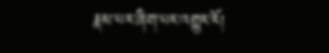རྣམ་པར་ཞིག་པར་འགྱུར་རོ།